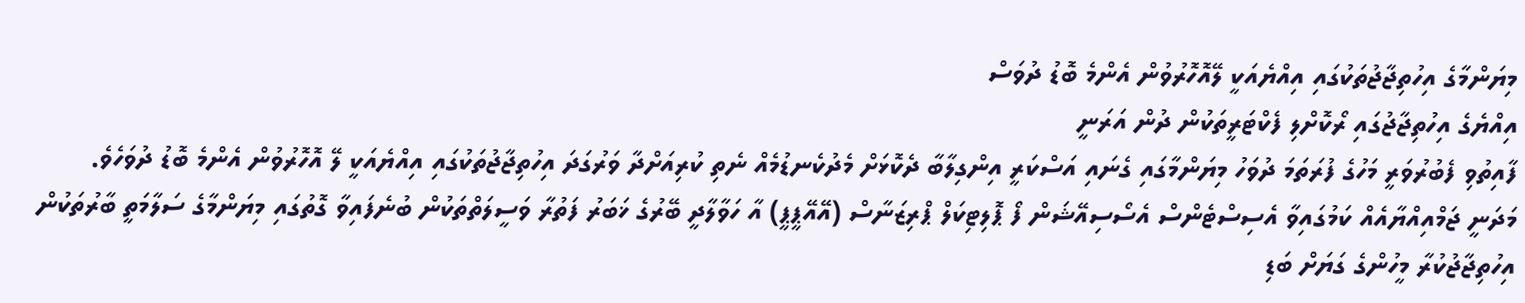މިޔަންމާގެ އިހުތިޖާޖުތަކުގައި އިއްޔެއަކީ ލޭއޮހޮރުވުން އެންމެ ބޮޑު ދުވަސް
އިއްޔެގެ އިހުތިޖާޖުގައި ރޯކޮށްލި ފެކްޓަރީތަކުން ދުން އަރަނީ
ފާއިތުވި ފެބުރުވަރީ މަހުގެ ފުރަތަމަ ދުވަހު މިޔަންމާގައި ގެނައި އަސްކަރީ އިންގިލާބާ ދެކޮޅަށް މެދުކެނޑުމެއް ނެތި ކުރިއަށްދާ ވަރުގަދަ އިހުތިޖާޖުތަކުގައި އިއްޔެއަކީ ލޭ އޮހޮރުވުން އެންމެ ބޮޑު ދުވަހެވެ.
މަދަނީ ޖަމްއިއްޔާއެއް ކަމުގައިވާ އެސިސްޓެންސް އެސޯސިއޭޝަން ފޯ ޕޮލިޓިކަލް ޕްރިޒަނާސް (އޭއޭޕީޕީ) އާ ހަވާލާދީ ބޭރުގެ ޚަބަރު ފަތުރާ ވަސީލަތްތަކުން ބުނެފައިވާ ގޮތުގައި މިޔަންމާގެ ސަލާމަތީ ބާރުތަކުން އިހުތިޖާޖުކުރާ މީހުންގެ ގަޔަށް ބަޑި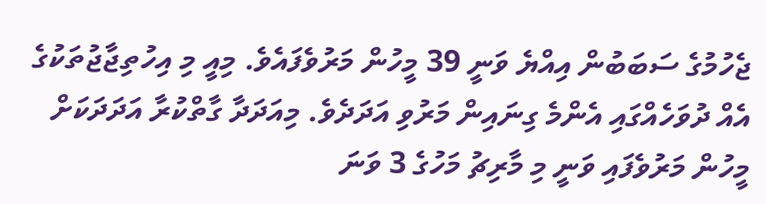ޖެހުމުގެ ސަބަބުން އިއްޔެ ވަނީ 39 މީހުން މަރުވެފައެވެ. މިއީ މި އިހުތިޖާޖުތަކުގެ އެއް ދުވަހެއްގައި އެންމެ ގިނައިން މަރުވި އަދަދެވެ. މިއަދަދާ ގާތްކުރާ އަދަދަކަށް މީހުން މަރުވެފައި ވަނީ މި މާރިޗު މަހުގެ 3 ވަނަ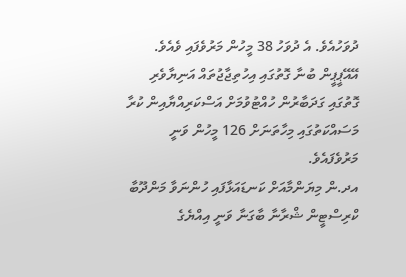ދުވަހުއެވެ. އެ ދުވަހު 38 މީހުން މަރުވެފައި ވެއެވެ.
އޭއޭޕީޕީން ބުނާ ގޮތުގައި އިހުތިޖާޖުތައް އަނިޔާވެރި ގޮތުގައި ގަދަބާރުން ހުއްޓުވުމަށް އަސްކަރިއްޔާއިން ކުރާ މަސައްކަތުގައި މިހާތަނަށް 126 މީހުން ވަނީ މަރުވެފައެވެ.
އދ.ން މިޔަންމާއަށް ކަނޑައަޅާފައި ހުންނަވާ މަންދޫބާ ކްރިސްޓީން ޝްރާނާ ބާގަނާ ވަނީ އިއްޔެގެ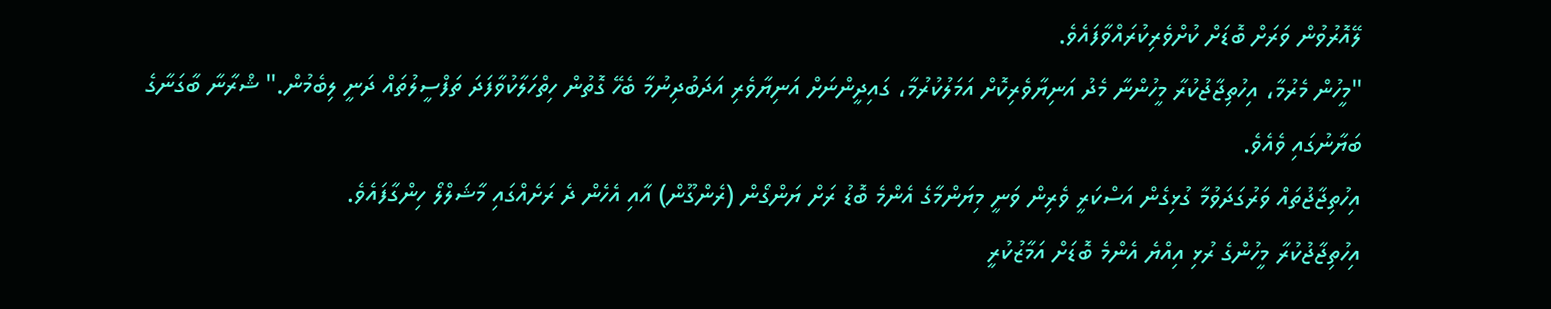ލޭއޮރުވުން ވަރަށް ބޮޑަށް ކުށްވެރިކުރައްވާފައެވެ.
"މީހުން މެރުމާ، އިހުތިޖާޖުކުރާ މީހުންނާ މެދު އަނިޔާވެރިކޮށް އަމަލުކުރުމާ، ގައިދީންނަށް އަނިޔާވެރި އަދަބުދިނުމާ ބެހޭ ގޮތުން ހިތްހަލާކުވާފަދަ ތަފްސީލުތައް ދަނީ ލިބެމުން." ޝްރާނާ ބާގަނާގެ ބަޔާނުގައި ވެއެވެ.
އިހުތިޖާޖުތައް ވަރުގަދަވުމާ ގުޅިގެން އަސްކަރީ ވެރިން ވަނީ މިޔަންމާގެ އެންމެ ބޮޑު ރަށް ޔަންގޯން (ރެންގޫން) އާއި އެހެން ދެ ރަށެއްގައި މާޝަލްލޯ ހިންގާފައެވެ.
އިހުތިޖާޖުކުރާ މީހުންގެ ރުޅި އިއްޔެ އެންމެ ބޮޑަށް އަމާޒުކުރީ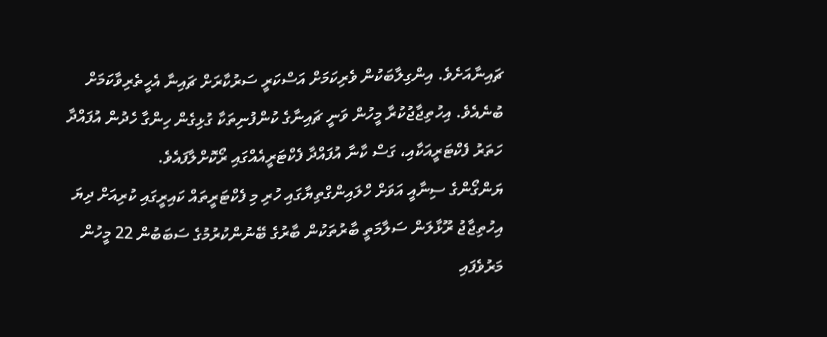ޗައިނާއަށެވެ. އިންގިލާބަކުން ވެރިކަމަށް އަސްކަރީ ސަރުކާރަށް ޗައިނާ އެހީތެރިވާކަމަށް ބުނެއެވެ. އިހުތިޖާޖުކުރާ މީހުން ވަނީ ޗައިނާގެ ކުންފުނިތަކާ ގުޅިގެން ހިންގާ ހެދުން އުފައްދާ ހަތަރު ފެކްޓަރީއަކާއި، ގަސް ކާނާ އުފައްދާ ފެކްޓަރީއެއްގައި ރޯކޮށްލާފައެވެ.
ޔަންގޯންގެ ސިނާއީ އަވަށް ހްލައިންގްތިޔާގައި ހުރި މި ފެކްޓަރީތައް ކައިރީގައި ކުރިއަށް ދިޔަ އިހުތިޖާޖު ރޫޅާލަން ސަލާމަތީ ބާރުތަކުން ބާރުގެ ބޭނުންކުރުމުގެ ސަބަބުން 22 މީހުން މަރުވެފައި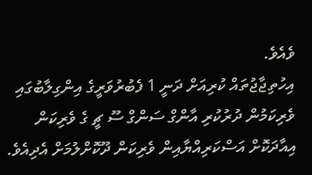ވެއެވެ.
އިހުތިޖާޖުތައް ކުރިއަށް ދަނީ 1 ފެބުރުވަރީގެ އިންގިލާބުގައި ވެރިކަމުން ދުރުކުރި އާންގް ސަންގް ސޫ ޗީ ގެ ވެރިކަން އިއާދަކޮށް އަސްކަރިއްޔާއިން ވެރިކަން ދޫކޮށްލުމަށް އެދިއެވެ.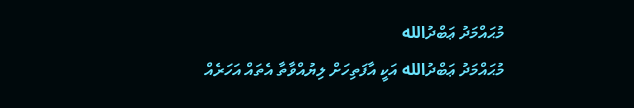މުޙައްމަދު ޢަބްދުالله
މުޙައްމަދު ޢަބްދުالله އަކީ އާފަތިހަށް ލިޔުއްވާތާ އެތައް އަހަރެއް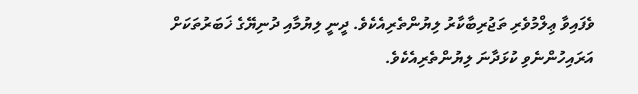ވެފައިވާ ޢިލްމުވެރި ތަޖުރިބާކާރު ލިޔުންތެރިއެކެވެ. ދީނީ ލިޔުމާއި ދުނިޔޭގެ ޚަބަރުތަކަށް އަރައިހުންނެވި ކުޅަދާނަ ލިޔުންތެރިއެކެވެ.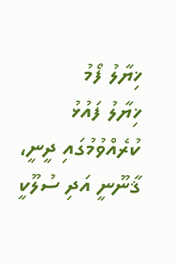ޚިޔާލު ފޯމު
ޚިޔާލު ފައުޅު ކުރެއްވުމުގައި ދީނީ، ޤާނޫނީ އަދި ސުލޫކީ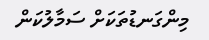މިންގަނޑުތަކަށް ސަމާލުކަން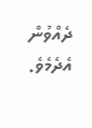ދެއްވުން އެދެމެވެ.